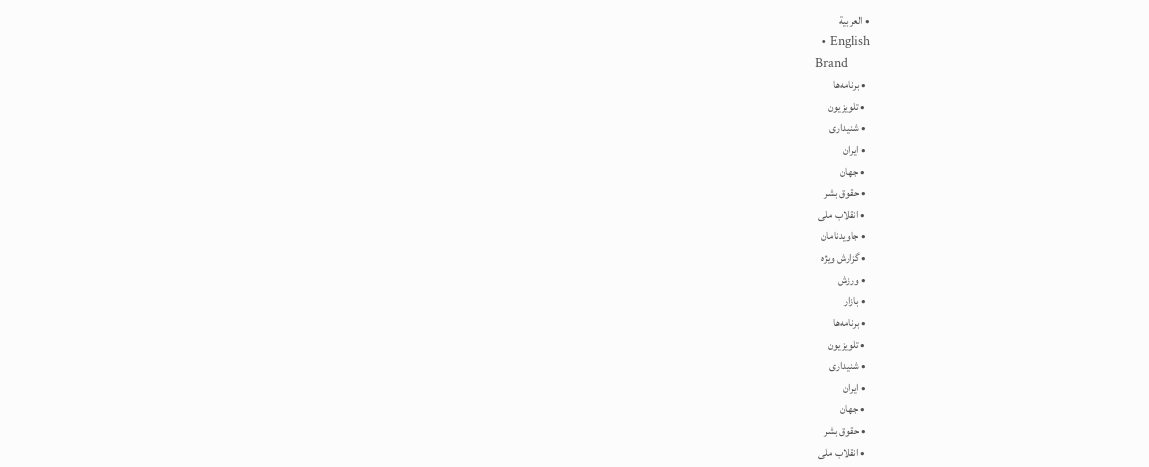• العربية
  • English
Brand
  • برنامه‌ها
  • تلویزیون
  • شنیداری
  • ایران
  • جهان
  • حقوق بشر
  • انقلاب ملی
  • جاویدنامان
  • گزارش ویژه
  • ورزش
  • بازار
  • برنامه‌ها
  • تلویزیون
  • شنیداری
  • ایران
  • جهان
  • حقوق بشر
  • انقلاب ملی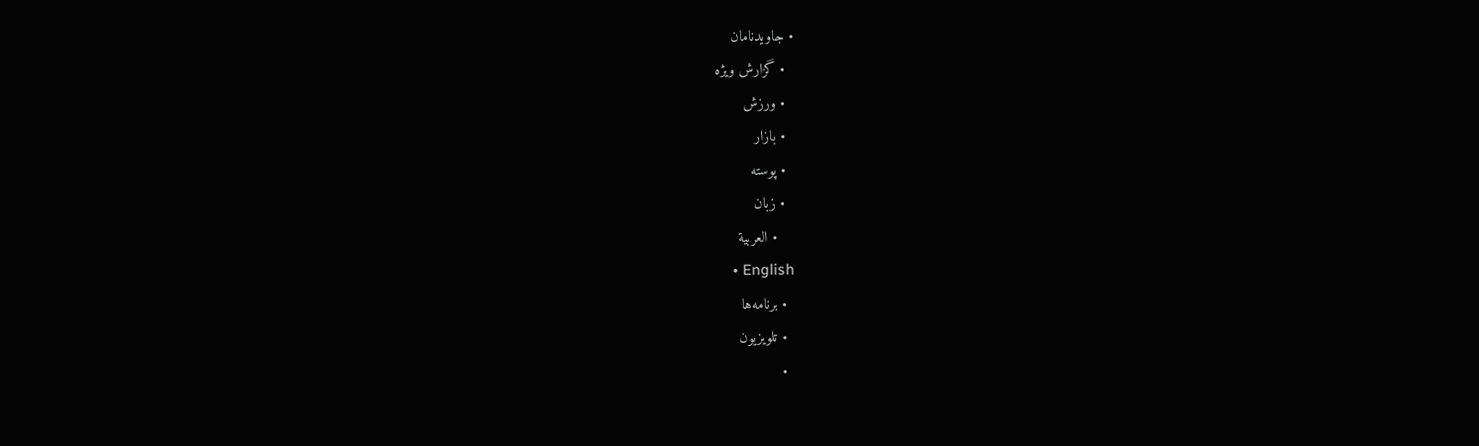• جاویدنامان
  • گزارش ویژه
  • ورزش
  • بازار
  • پوسته
  • زبان
    • العربية
    • English
  • برنامه‌ها
  • تلویزیون
  •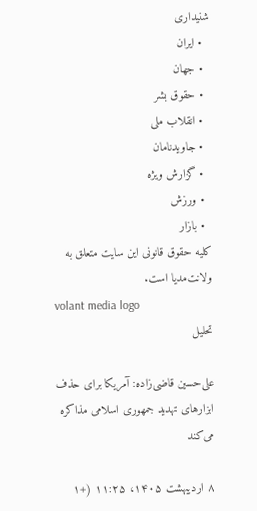شنیداری
  • ایران
  • جهان
  • حقوق بشر
  • انقلاب ملی
  • جاویدنامان
  • گزارش ویژه
  • ورزش
  • بازار
کلیه حقوق قانونی این سایت متعلق به ولانت‌مدیا است.
volant media logo
تحلیل

علی‌حسین قاضی‌زاده: آمریکا برای حذف ابزارهای تهدید جمهوری اسلامی مذاکره می‌کند

۸ اردیبهشت ۱۴۰۵، ۱۱:۲۵ (+۱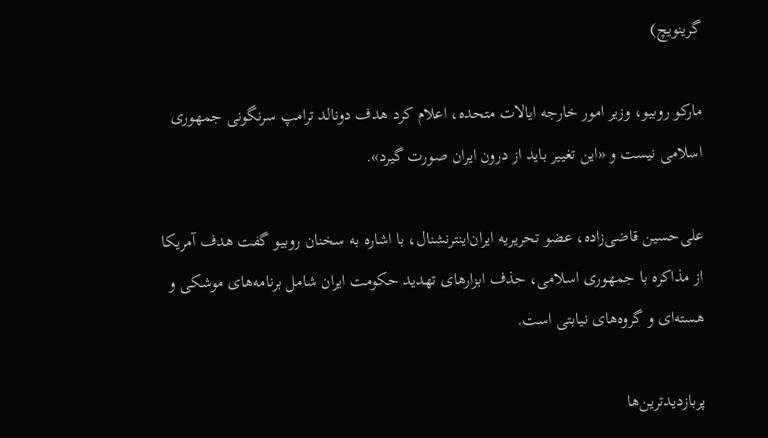گرینویچ)

مارکو روبیو، وزیر امور خارجه ایالات متحده، اعلام کرد هدف دونالد ترامپ سرنگونی جمهوری اسلامی نیست و «این تغییر باید از درون ایران صورت گیرد».

علی‌حسین قاضی‌زاده، عضو تحریریه ایران‌اینترنشنال، با اشاره به سخنان روبیو گفت هدف آمریکا از مذاکره با جمهوری اسلامی، حذف ابزارهای تهدید حکومت ایران شامل برنامه‌های موشکی و هسته‌ای و گروه‌های نیابتی است.

پربازدیدترین‌ها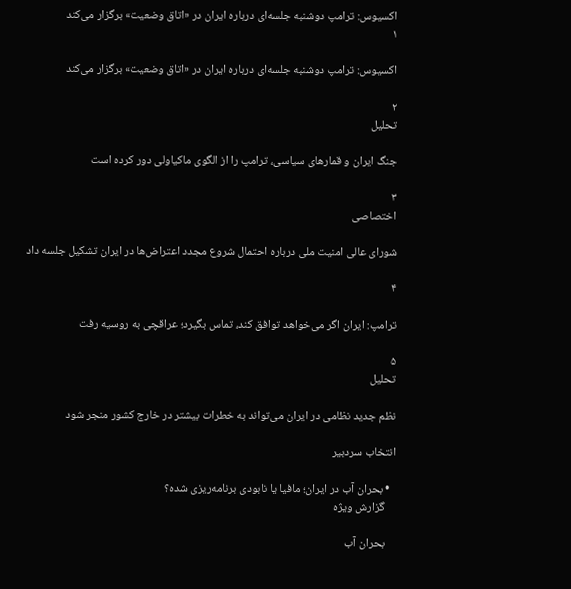اکسیوس: ترامپ دوشنبه جلسه‌ای درباره ایران در «اتاق وضعیت» برگزار می‌کند
۱

اکسیوس: ترامپ دوشنبه جلسه‌ای درباره ایران در «اتاق وضعیت» برگزار می‌کند

۲
تحلیل

جنگ ایران و قمارهای سیاسی، ترامپ را از الگوی ماکیاولی دور کرده است

۳
اختصاصی

شورای عالی امنیت ملی درباره احتمال شروع مجدد اعتراض‌ها در ایران تشکیل جلسه داد

۴

ترامپ: ایران اگر می‌خواهد توافق کند، تماس بگیرد؛ عراقچی به روسیه رفت

۵
تحلیل

نظم جدید نظامی در ایران می‌تواند به خطرات بیشتر در خارج کشور منجر شود

انتخاب سردبیر

  • بحران آب در ایران؛ مافیا یا نابودی برنامه‌ریزی شده؟
    گزارش ویژه

    بحران آب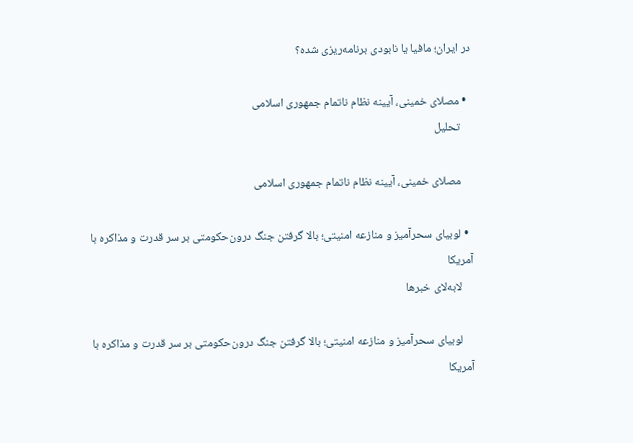در ایران؛ مافیا یا نابودی برنامه‌ریزی شده؟

  • مصلای خمینی، آیینه نظام ناتمام جمهوری اسلامی
    تحلیل

    مصلای خمینی، آیینه نظام ناتمام جمهوری اسلامی

  • لوبیای سحرآمیز و منازعه امنیتی؛ بالا گرفتن جنگ درون‌حکومتی بر سر قدرت و مذاکره با آمریکا
    لابه‌لای خبر‌ها

    لوبیای سحرآمیز و منازعه امنیتی؛ بالا گرفتن جنگ درون‌حکومتی بر سر قدرت و مذاکره با آمریکا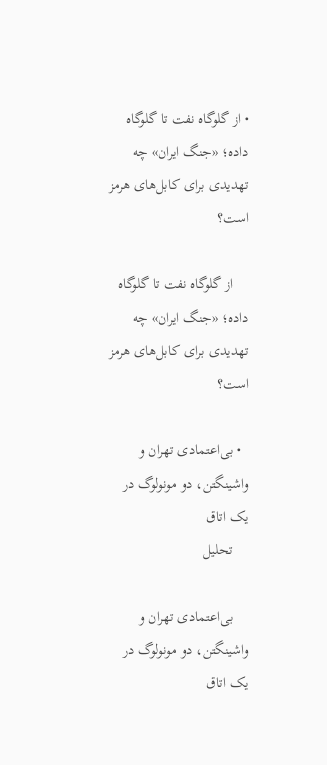• از گلوگاه نفت تا گلوگاه داده؛ «جنگ ایران» چه تهدیدی برای کابل‌های هرمز است؟

    از گلوگاه نفت تا گلوگاه داده؛ «جنگ ایران» چه تهدیدی برای کابل‌های هرمز است؟

  • بی‌اعتمادی تهران و واشینگتن، دو مونولوگ در یک اتاق
    تحلیل

    بی‌اعتمادی تهران و واشینگتن، دو مونولوگ در یک اتاق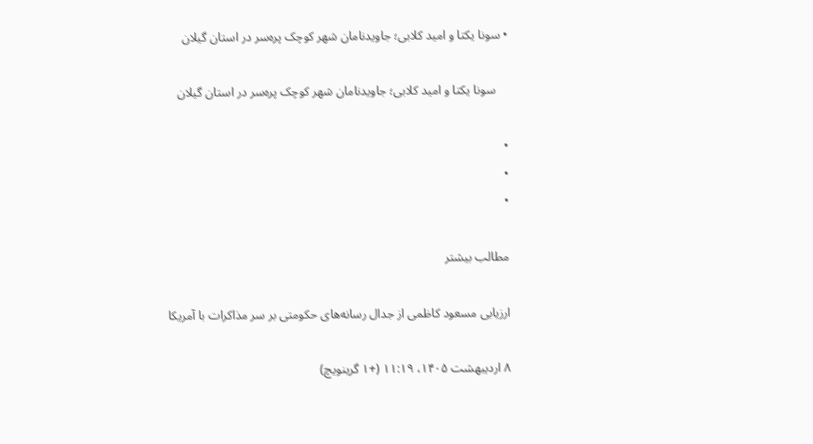• سونا یکتا و امید کلابی؛ جاوید‌نامان شهر کوچک پره‌سر در استان گیلان

    سونا یکتا و امید کلابی؛ جاوید‌نامان شهر کوچک پره‌سر در استان گیلان

•
•
•

مطالب بیشتر

ارزیابی مسعود کاظمی از جدال رسانه‌های حکومتی بر سر مذاکرات با آمریکا

۸ اردیبهشت ۱۴۰۵، ۱۱:۱۹ (+۱ گرینویچ)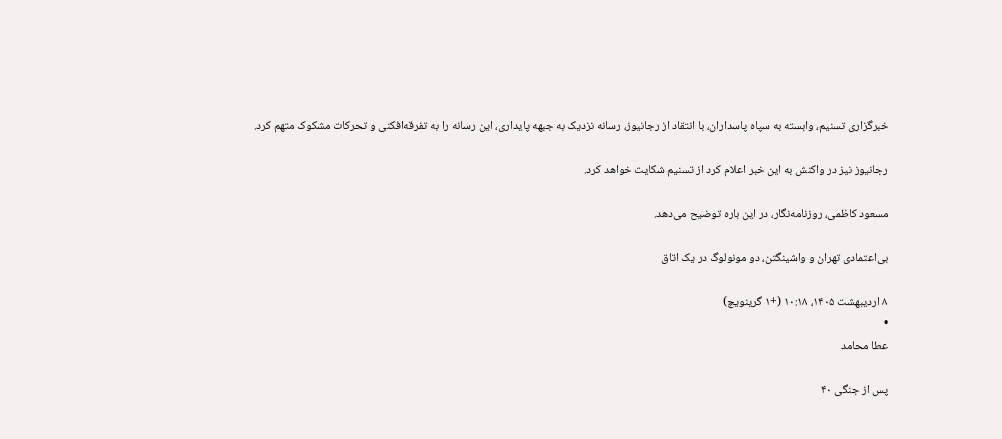خبرگزاری تسنیم، وابسته به سپاه پاسداران، با انتقاد از رجانیوز، رسانه نزدیک به جبهه پایداری، این رسانه را به تفرقه‌افکنی و تحرکات مشکوک متهم کرد.

رجانیوز نیز در واکنش به این خبر اعلام کرد از تسنیم شکایت خواهد کرد.

مسعود کاظمی، روزنامه‌نگار، در این باره توضیح می‌دهد.

بی‌اعتمادی تهران و واشینگتن، دو مونولوگ در یک اتاق

۸ اردیبهشت ۱۴۰۵، ۱۰:۱۸ (+۱ گرینویچ)
•
عطا محامد

پس از جنگی ۴۰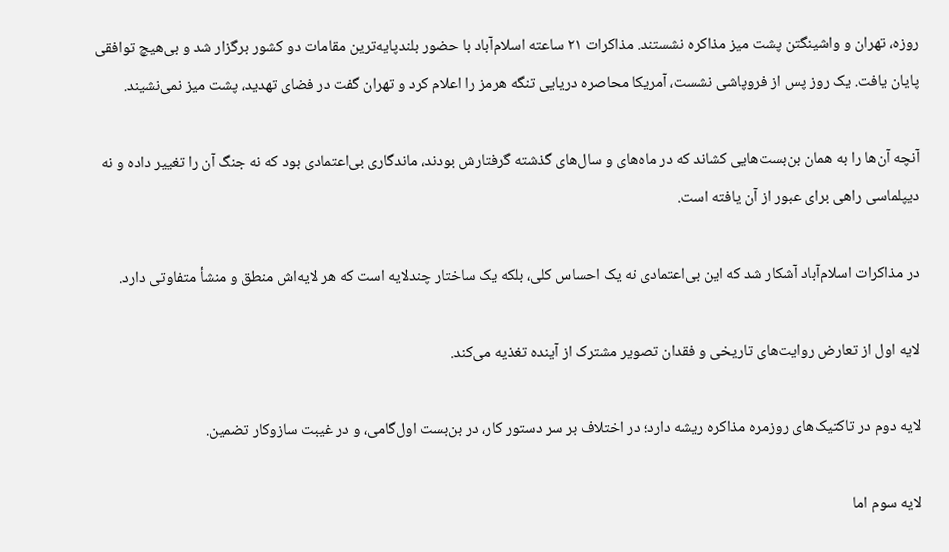روزه، تهران و واشینگتن پشت میز مذاکره نشستند. مذاکرات ۲۱ ساعته اسلام‌آباد با حضور بلندپایه‌ترین مقامات دو کشور برگزار شد و بی‌هیچ توافقی پایان یافت. یک روز پس از فروپاشی نشست، آمریکا محاصره دریایی تنگه هرمز را اعلام کرد و تهران گفت در فضای تهدید، پشت میز نمی‌نشیند.

آنچه آن‌ها را به همان بن‌بست‌هایی کشاند که در ماه‌های و سال‌های گذشته گرفتارش بودند، ماندگاری بی‌اعتمادی بود که نه جنگ آن را تغییر داده و نه دیپلماسی راهی برای عبور از آن یافته است.

در مذاکرات اسلام‌آباد آشکار شد که این بی‌اعتمادی نه یک احساس کلی، بلکه یک ساختار چندلایه است که هر لایه‌اش منطق و منشأ متفاوتی دارد.

لایه اول از تعارض روایت‌های تاریخی و فقدان تصویر مشترک از آینده تغذیه می‌کند.

لایه دوم در تاکتیک‌های روزمره مذاکره ریشه دارد؛ در اختلاف بر سر دستور کار، در بن‌بست اول‌گامی، و در غیبت سازوکار تضمین.

لایه سوم اما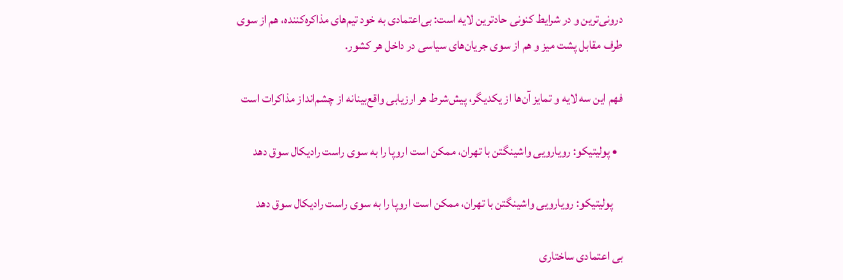درونی‌ترین و در شرایط کنونی حادترین لایه است: بی‌اعتمادی به خود تیم‌های مذاکره‌کننده، هم از سوی طرف مقابل پشت میز و هم از سوی جریان‌های سیاسی در داخل هر کشور.

فهم این سه لایه و تمایز آن‌ها از یکدیگر، پیش‌شرط هر ارزیابی واقع‌بینانه از چشم‌انداز مذاکرات است

  • پولیتیکو: رویارویی واشینگتن با تهران، ممکن است اروپا را به سوی راست رادیکال سوق دهد

    پولیتیکو: رویارویی واشینگتن با تهران، ممکن است اروپا را به سوی راست رادیکال سوق دهد

بی اعتمادی ساختاری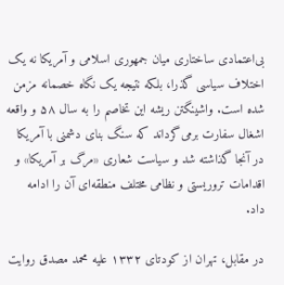بی‌اعتمادی ساختاری میان جمهوری اسلامی و آمریکا نه یک اختلاف سیاسی گذرا، بلکه نتیجه یک نگاه خصمانه مزمن شده است. واشینگتن ریشه این تخاصم را به سال ۵۸ و واقعه اشغال سفارت بر‌می‌گرداند که سنگ بنای دشمنی با آمریکا در آنجا گذاشته شد و سیاست شعاری «مرگ بر آمریکا» و اقدامات تروریستی و نظامی مختلف منطقه‌ای آن را ادامه داد.

در مقابل، تهران از کودتای ۱۳۳۲ علیه محمد مصدق روایت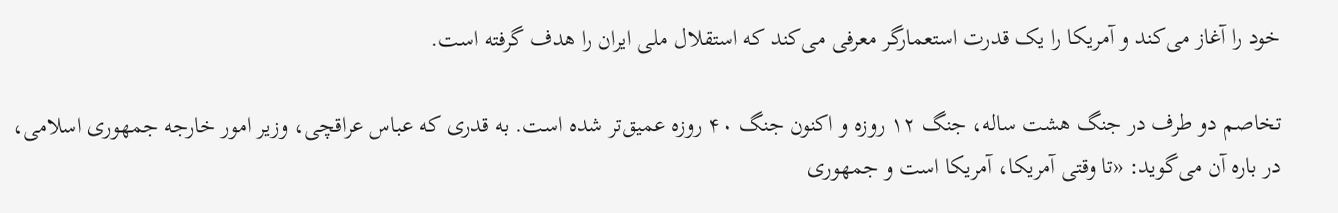خود را آغاز می‌کند و آمریکا را یک قدرت استعمارگر معرفی می‌کند که استقلال ملی ایران را هدف گرفته است.

تخاصم دو طرف در جنگ هشت ساله، جنگ ۱۲ روزه و اکنون جنگ ۴۰ روزه عمیق‌تر شده است. به قدری که عباس عراقچی، وزیر امور خارجه جمهوری اسلامی، در باره آن می‌گوید: «تا وقتی آمریکا، آمریکا است و جمهوری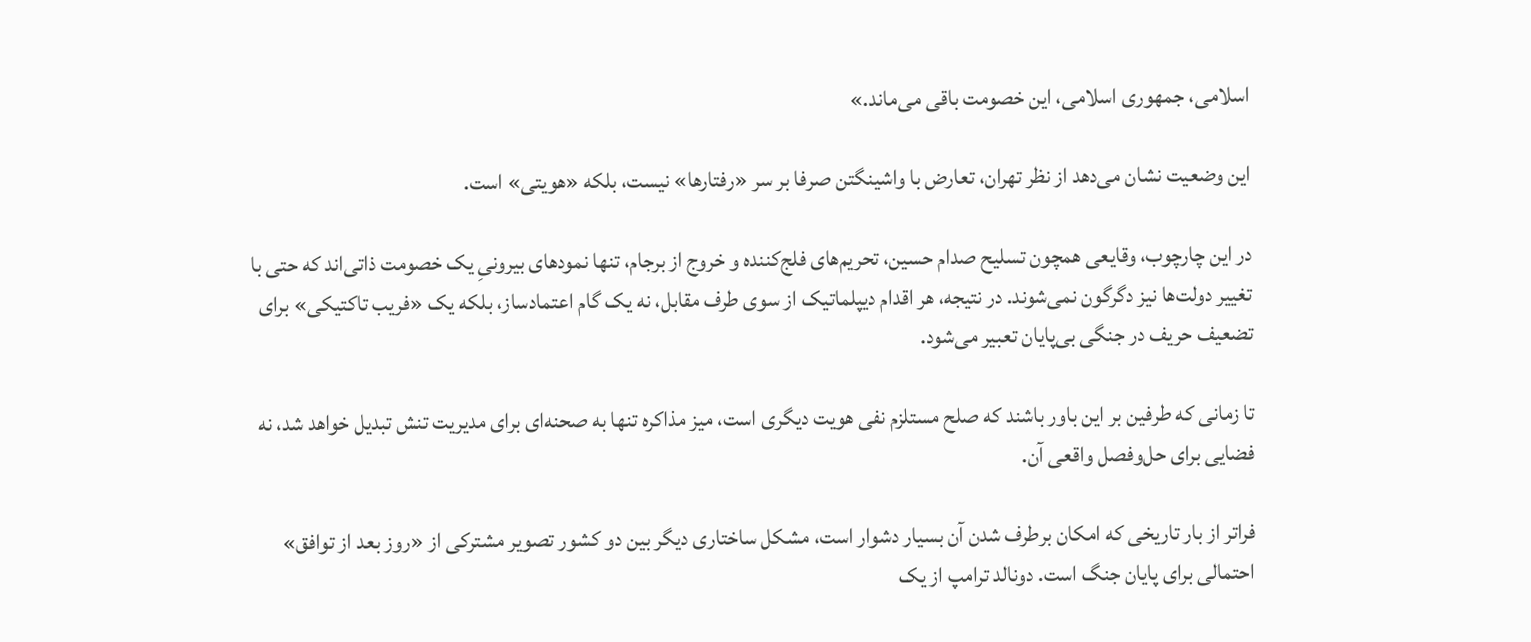اسلامی، جمهوری اسلامی، این خصومت باقی می‌ماند.»

این وضعیت نشان می‌دهد از نظر تهران، تعارض با واشینگتن صرفا بر سر «رفتارها» نیست، بلکه «هویتی» است.

در این چارچوب، وقایعی همچون تسلیح صدام حسین، تحریم‌های فلج‌کننده و خروج از برجام، تنها نمودهای بیرونیِ یک خصومت ذاتی‌اند که حتی با تغییر دولت‌ها نیز دگرگون نمی‌شوند. در نتیجه، هر اقدام دیپلماتیک از سوی طرف مقابل، نه یک گام اعتمادساز، بلکه یک «فریب تاکتیکی» برای تضعیف حریف در جنگی بی‌پایان تعبیر می‌شود.

تا زمانی که طرفین بر این باور باشند که صلح مستلزم نفی هویت دیگری است، میز مذاکره تنها به صحنه‌ای برای مدیریت تنش تبدیل خواهد شد، نه فضایی برای حل‌وفصل واقعی آن.

فراتر از بار تاریخی که امکان برطرف شدن آن بسیار دشوار است، مشکل ساختاری دیگر بین دو کشور تصویر مشترکی از «روز بعد از توافق» احتمالی برای پایان جنگ است. دونالد ترامپ از یک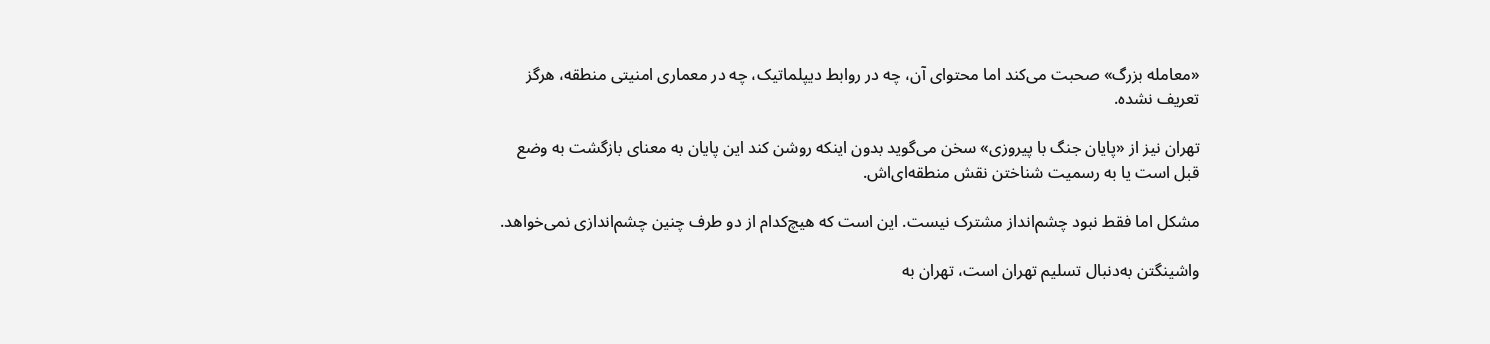«معامله بزرگ» صحبت می‌کند اما محتوای آن، چه در روابط دیپلماتیک، چه در معماری امنیتی منطقه، هرگز تعریف نشده.

تهران نیز از «پایان جنگ با پیروزی» سخن می‌گوید بدون اینکه روشن کند این پایان به معنای بازگشت به وضع قبل است یا به رسمیت شناختن نقش منطقه‌ای‌اش.

مشکل اما فقط نبود چشم‌انداز مشترک نیست. این است که هیچ‌کدام از دو طرف چنین چشم‌اندازی نمی‌خواهد.

واشینگتن به‌دنبال تسلیم تهران است، تهران به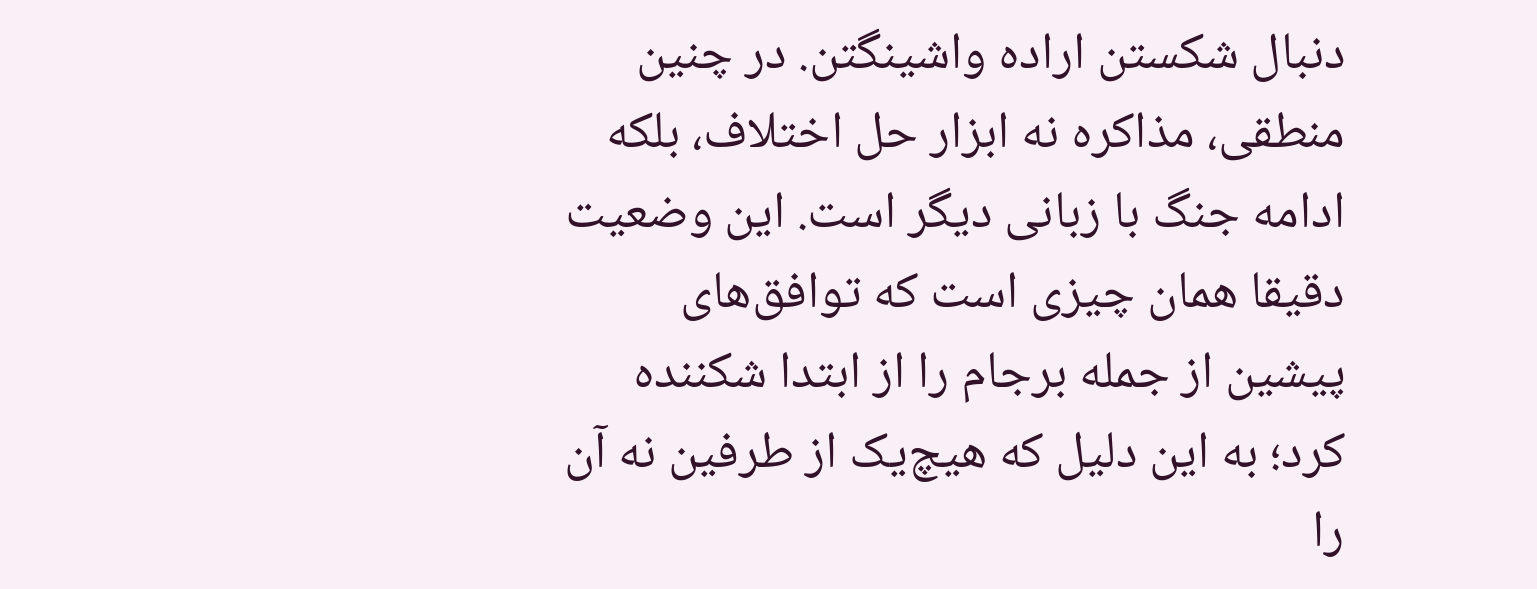دنبال شکستن اراده واشینگتن. در چنین منطقی، مذاکره نه ابزار حل اختلاف، بلکه ادامه جنگ با زبانی دیگر است. این وضعیت دقیقا همان چیزی است که توافق‌های پیشین از جمله برجام را از ابتدا شکننده کرد؛ به این دلیل که هیچ‌یک از طرفین نه آن را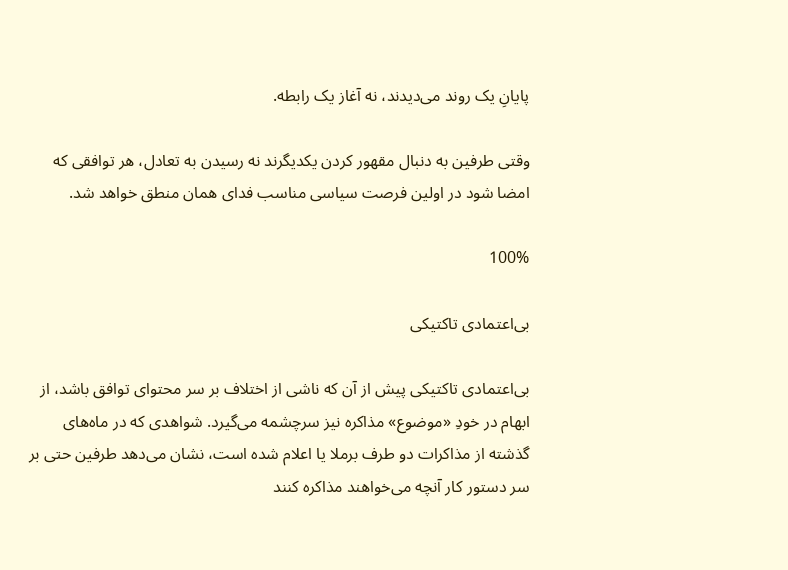پایانِ یک روند می‌دیدند، نه آغاز یک رابطه.

وقتی طرفین به دنبال مقهور کردن یکدیگرند نه رسیدن به تعادل، هر توافقی که امضا شود در اولین فرصت سیاسی مناسب فدای همان منطق خواهد شد.

100%

بی‌اعتمادی تاکتیکی

بی‌اعتمادی تاکتیکی پیش از آن که ناشی از اختلاف بر سر محتوای توافق باشد، از ابهام در خودِ «موضوع» مذاکره نیز سرچشمه می‌گیرد. شواهدی که در ماه‌های گذشته از مذاکرات دو طرف برملا یا اعلام شده است، نشان می‌دهد طرفین حتی بر سر دستور کار آنچه می‌خواهند مذاکره کنند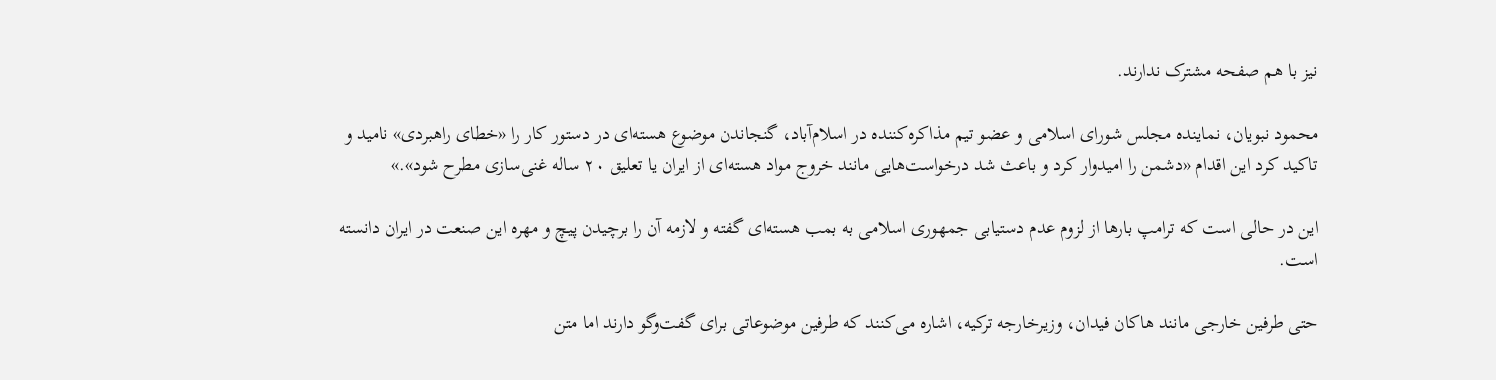نیز با هم صفحه مشترک ندارند.

محمود نبویان، نماینده مجلس شورای اسلامی و عضو تیم مذاکره‌کننده در اسلام‌آباد، گنجاندن موضوع هسته‌ای در دستور کار را «خطای راهبردی» نامید و تاکید کرد این اقدام «دشمن را امیدوار کرد و باعث شد درخواست‌هایی مانند خروج مواد هسته‌ای از ایران یا تعلیق ۲۰ ساله غنی‌سازی مطرح شود».»

این در حالی است که ترامپ بارها از لزوم عدم دستیابی جمهوری اسلامی به بمب هسته‌ای گفته و لازمه آن را برچیدن پیچ و مهره این صنعت در ایران دانسته است.

حتی طرفین خارجی مانند هاکان فیدان، وزیرخارجه ترکیه، اشاره می‌کنند که طرفین موضوعاتی برای گفت‌وگو دارند اما متن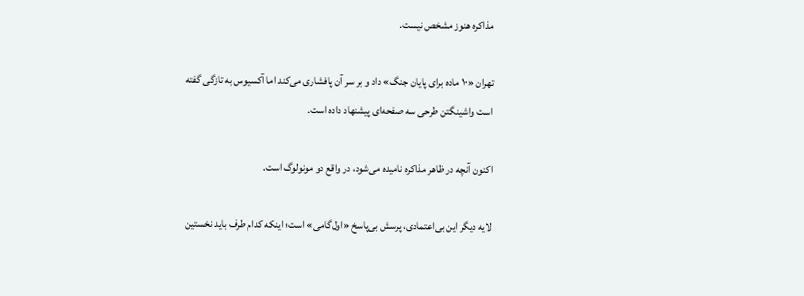مذاکره هنوز مشخص نیست.

تهران «۱۰ ماده برای پایان جنگ» داد و بر سر آن پافشاری می‌کند اما آکسیوس به تازگی گفته است واشینگتن طرحی سه صفحه‌ای پیشنهاد داده است.

اکنون آنچه در ظاهر مذاکره نامیده می‌شود، در واقع دو مونولوگ است.

لایه دیگر این بی‌اعتمادی، پرسش بی‌پاسخ «اول‌گامی» است؛ اینکه کدام طرف باید نخستین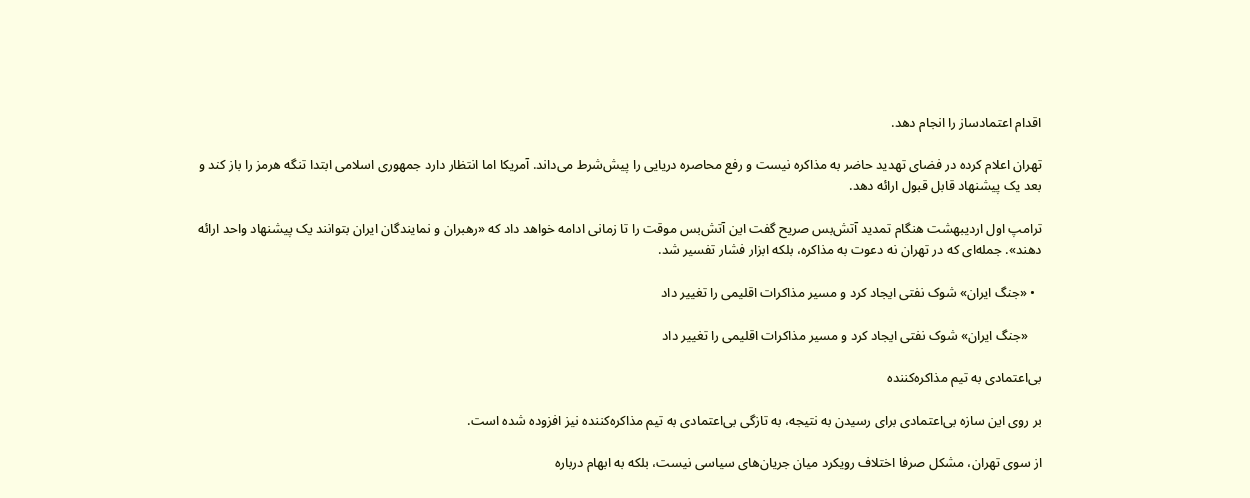اقدام اعتمادساز را انجام دهد.

تهران اعلام کرده در فضای تهدید حاضر به مذاکره نیست و رفع محاصره دریایی را پیش‌شرط می‌داند. آمریکا اما انتظار دارد جمهوری اسلامی ابتدا تنگه هرمز را باز کند و بعد یک پیشنهاد قابل قبول ارائه دهد.

ترامپ اول اردیبهشت هنگام تمدید آتش‌بس صریح گفت این آتش‌بس موقت را تا زمانی ادامه خواهد داد که «رهبران و نمایندگان ایران بتوانند یک پیشنهاد واحد ارائه دهند». جمله‌ای که در تهران نه دعوت به مذاکره، بلکه ابزار فشار تفسیر شد.

  • «جنگ ایران» شوک نفتی ایجاد کرد و مسیر مذاکرات اقلیمی را تغییر داد

    «جنگ ایران» شوک نفتی ایجاد کرد و مسیر مذاکرات اقلیمی را تغییر داد

بی‌اعتمادی به تیم مذاکره‌کننده

بر روی این سازه بی‌اعتمادی برای رسیدن به نتیجه، به تازگی بی‌اعتمادی به تیم مذاکره‌کننده نیز افزوده شده است.

از سوی تهران، مشکل صرفا اختلاف رویکرد میان جریان‌های سیاسی نیست، بلکه به ابهام درباره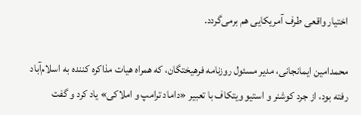اختیار واقعی طرف آمریکایی هم برمی‌گردد.

محمدامین ایمانجانی، مدیر مسئول روزنامه فرهیختگان، که همراه هیات مذاکره کننده به اسلام‌آباد رفته بود، از جرد کوشنر و استیو ویتکاف با تعبیر «داماد ترامپ و املاکی» یاد کرد و گفت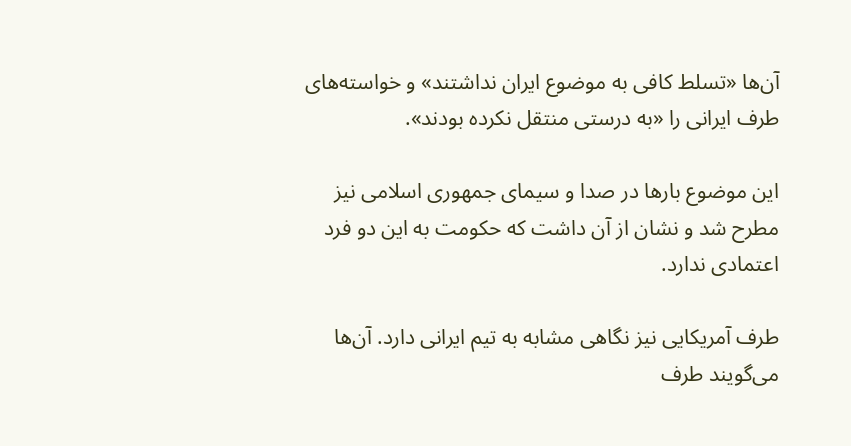آن‌ها «تسلط کافی به موضوع ایران نداشتند» و خواسته‌های طرف ایرانی را «به درستی منتقل نکرده بودند».

این موضوع بارها در صدا و سیمای جمهوری اسلامی نیز مطرح شد و نشان از آن داشت که حکومت به این دو فرد اعتمادی ندارد.

طرف آمریکایی نیز نگاهی مشابه به تیم ایرانی دارد. آن‌ها می‌گویند طرف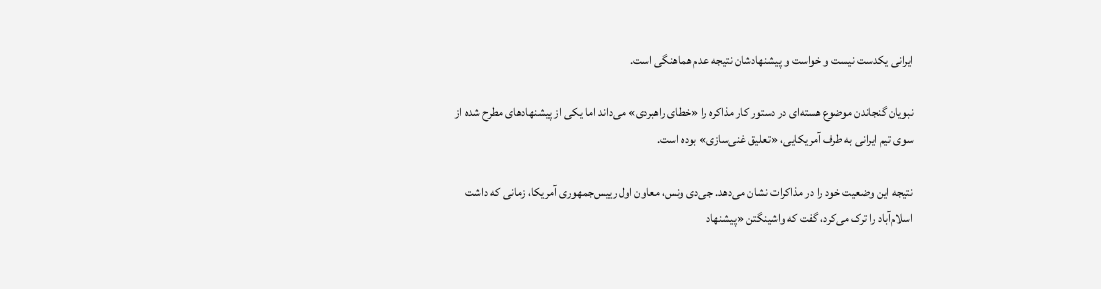ایرانی یکدست نیست و خواست و پیشنهادشان نتیجه عدم هماهنگی است.

نبویان گنجاندن موضوع هسته‌ای در دستور کار مذاکره را «خطای راهبردی» می‌داند اما یکی از پیشنهادهای مطرح شده از سوی تیم ایرانی به طرف آمریکایی، «تعلیق غنی‌سازی» بوده است.

نتیجه این وضعیت خود را در مذاکرات نشان می‌دهد. جی‌دی ونس، معاون اول ریيس‌جمهوری آمریکا، زمانی که داشت اسلام‌آباد را ترک می‌کرد، گفت که واشینگتن «پیشنهاد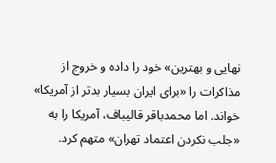نهایی و بهترین» خود را داده و خروج از مذاکرات را «برای ایران بسیار بدتر از آمریکا» خواند. اما محمدباقر قالیباف، آمریکا را به «جلب نکردن اعتماد تهران» متهم کرد.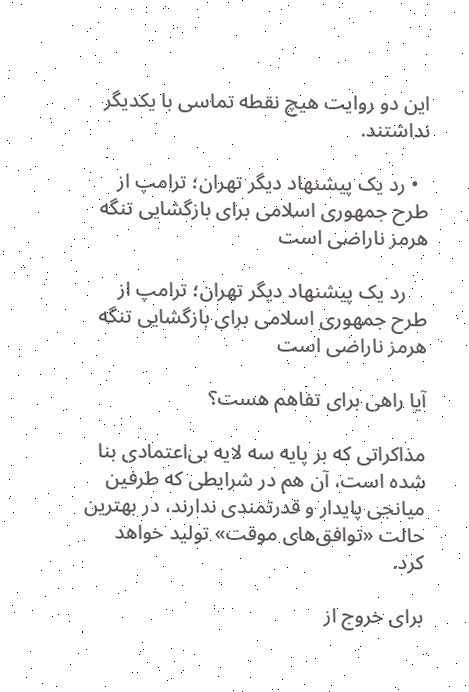این دو روایت هیچ نقطه تماسی با یکدیگر نداشتند.

  • رد یک پیشنهاد دیگر تهران؛ ترامپ از طرح جمهوری اسلامی برای بازگشایی تنگه هرمز ناراضی است

    رد یک پیشنهاد دیگر تهران؛ ترامپ از طرح جمهوری اسلامی برای بازگشایی تنگه هرمز ناراضی است

آیا راهی برای تفاهم هست؟

مذاکراتی که بر پایه سه لایه بی‌اعتمادی بنا شده است، آن هم در شرایطی که طرفین میانجی پایدار و قدرتمندی ندارند، در بهترین حالت «توافق‌های موقت» تولید خواهد کرد.

برای خروج از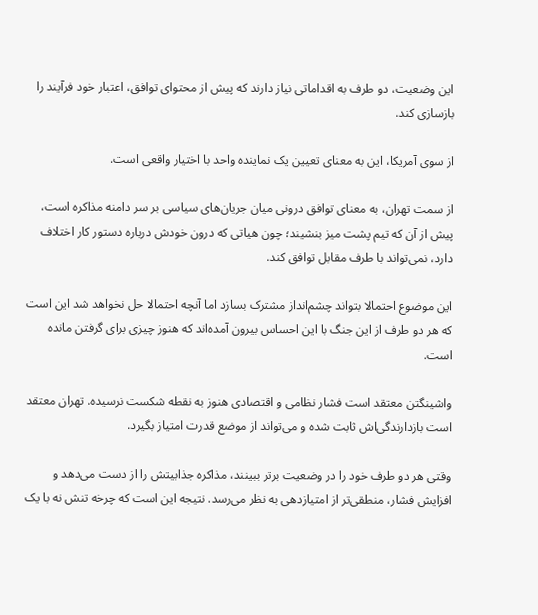این وضعیت، دو طرف به اقداماتی نیاز دارند که پیش از محتوای توافق، اعتبار خود فرآیند را بازسازی کند.

از سوی آمریکا، این به معنای تعیین یک نماینده واحد با اختیار واقعی است.

از سمت تهران، به معنای توافق درونی میان جریان‌های سیاسی بر سر دامنه مذاکره است، پیش از آن که تیم پشت میز بنشیند؛ چون هیاتی که درون خودش درباره دستور کار اختلاف دارد، نمی‌تواند با طرف مقابل توافق کند.

این موضوع احتمالا بتواند چشم‌انداز مشترک بسازد اما آنچه احتمالا حل نخواهد شد این است که هر دو طرف از این جنگ با این احساس بیرون آمده‌اند که هنوز چیزی برای گرفتن مانده است.

واشینگتن معتقد است فشار نظامی و اقتصادی هنوز به نقطه شکست نرسیده. تهران معتقد است بازدارندگی‌اش ثابت شده و می‌تواند از موضع قدرت امتیاز بگیرد.

وقتی هر دو طرف خود را در وضعیت برتر ببینند، مذاکره جذابیتش را از دست می‌دهد و افزایش فشار، منطقی‌تر از امتیازدهی به نظر می‌رسد. نتیجه این است که چرخه تنش نه با یک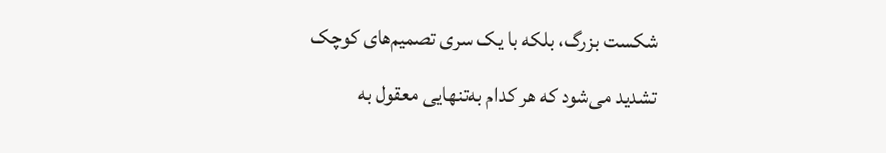شکست بزرگ، بلکه با یک سری تصمیم‌های کوچک تشدید می‌شود که هر کدام به‌تنهایی معقول به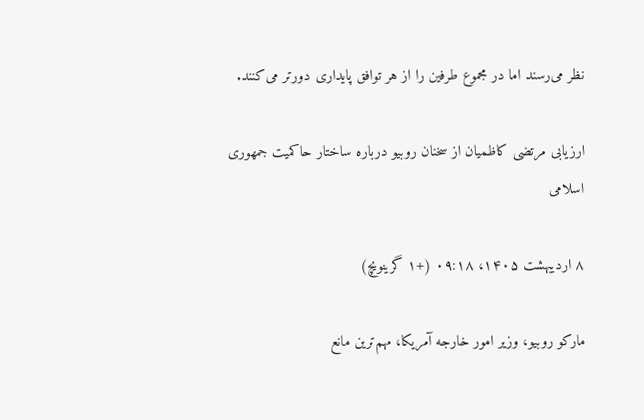نظر می‌رسند اما در مجموع طرفین را از هر توافق پایداری دورتر می‌کنند.

ارزیابی مرتضی کاظمیان از سخنان روبیو درباره ساختار حاکمیت جمهوری اسلامی

۸ اردیبهشت ۱۴۰۵، ۰۹:۱۸ (+۱ گرینویچ)

مارکو روبیو، وزیر امور خارجه آمریکا، مهم‌ترین مانع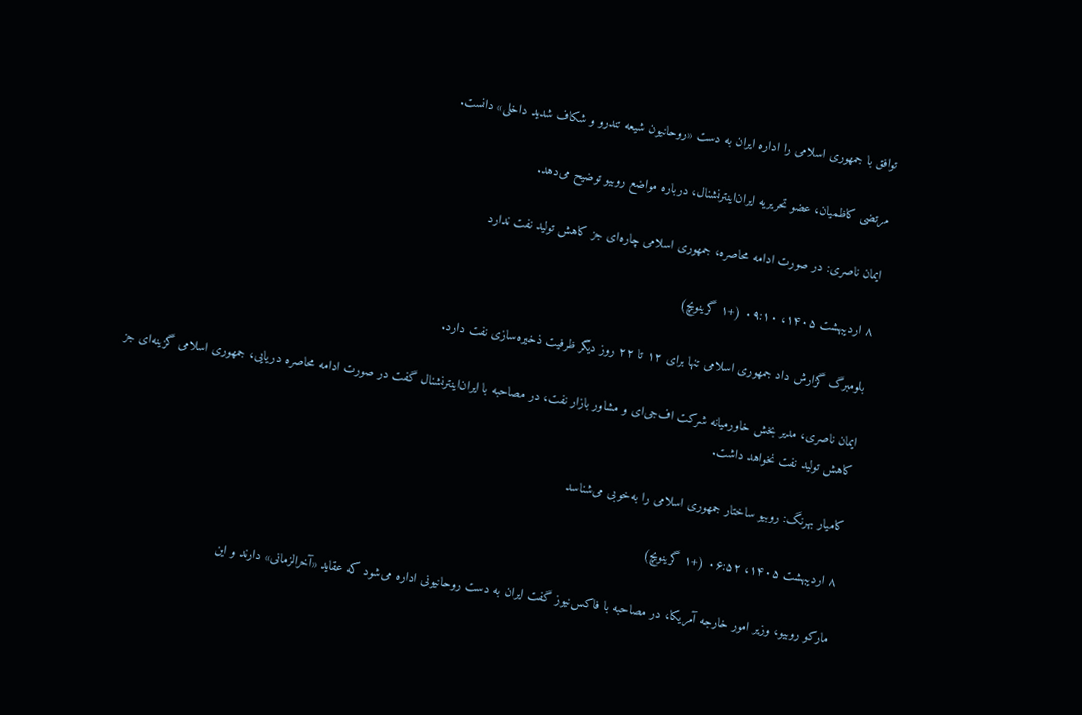توافق با جمهوری اسلامی را اداره ایران به‌ دست «روحانیون شیعه تندرو و شکاف شدید داخلی» دانست.

مرتضی کاظمیان، عضو تحریریه ایران‌اینترنشنال، درباره مواضع روبیو توضیح می‌دهد.

ایمان ناصری: در صورت ادامه محاصره، جمهوری اسلامی چاره‌ای جز کاهش تولید نفت ندارد

۸ اردیبهشت ۱۴۰۵، ۰۹:۱۰ (+۱ گرینویچ)

بلومبرگ گزارش داد جمهوری اسلامی تنها برای ۱۲ تا ۲۲ روز دیگر ظرفیت ذخیره‌سازی نفت دارد.

ایمان ناصری، مدیر بخش خاورمیانه شرکت اف‌جی‌ای و مشاور بازار نفت، در مصاحبه با ایران‌اینترنشنال گفت در صورت ادامه محاصره دریایی، جمهوری اسلامی گزینه‌ای جز کاهش تولید نفت نخواهد داشت.

کامیار بهرنگ: روبیو ساختار جمهوری اسلامی را به‌خوبی می‌شناسد

۸ اردیبهشت ۱۴۰۵، ۰۶:۵۲ (+۱ گرینویچ)

مارکو روبیو، وزیر امور خارجه آمریکا، در مصاحبه با فاکس‌نیوز گفت ایران به دست روحانیونی اداره می‌شود که عقاید «آخرالزمانی» دارند و این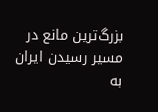بزرگ‌ترین مانع در مسیر رسیدن ایران به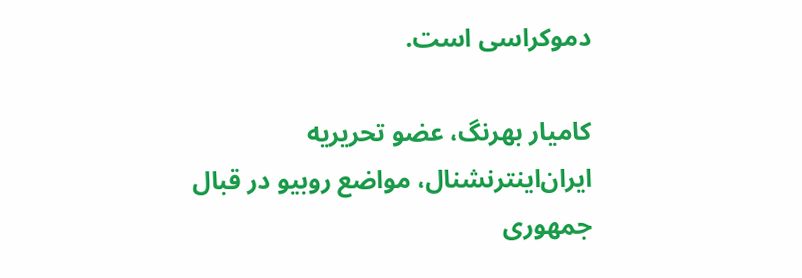دموکراسی است.

کامیار بهرنگ، عضو تحریریه ایران‌اینترنشنال، مواضع روبیو در قبال جمهوری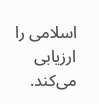اسلامی را ارزیابی می‌کند.